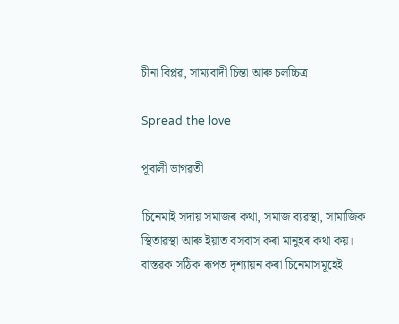চীনা বিপ্লৱ, সাম্যবাদী চিন্তা আৰু চলচ্চিত্র

Spread the love

পূবালী ভাগৱতী

চিনেমাই সদায় সমাজৰ কথা, সমাজ ব্যৱস্থা, সামাজিক স্থিতাৱস্থা আৰু ইয়াত বসবাস কৰা মানুহৰ কথা কয়। বাস্তৱক সঠিক ৰূপত দৃশ্যায়ন কৰা চিনেমাসমূহেই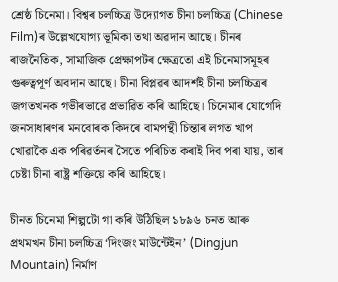শ্রেষ্ঠ চিনেমা। বিশ্বৰ চলচ্চিত্র উদ্যোগত চীনা চলচ্চিত্র (Chinese Film)ৰ উল্লেখযোগ্য ভূমিকা তথা অৱদান আছে। চীনৰ ৰাজনৈতিক, সামাজিক প্রেক্ষাপটৰ ক্ষেত্রতো এই চিনেমাসমূহৰ গুৰুত্বপূৰ্ণ অবদান আছে। চীনা বিপ্লৱৰ আদর্শই চীনা চলচ্চিত্রৰ জগতখনক গভীৰভাৱে প্রভাৱিত কৰি আহিছে। চিনেমাৰ যোগেদি জনসাধাৰণৰ মনবোৰক কিদৰে বামপন্থী চিন্তাৰ লগত খাপ খোৱাকৈ এক পৰিৱর্তনৰ সৈতে পৰিচিত কৰাই দিব পৰা যায়, তাৰ চেষ্টা চীনা ৰাষ্ট্র শক্তিয়ে কৰি আহিছে।

চীনত চিনেমা শিল্পটো গা কৰি উঠিছিল ১৮৯৬ চনত আৰু প্ৰথমখন চীনা চলচ্চিত্র ‘দিংজং মাউন্টেইন’ (Dingjun Mountain) নির্মাণ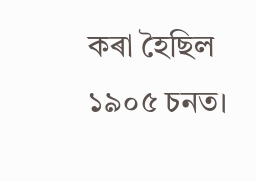কৰা হৈছিল ১৯০৫ চনত।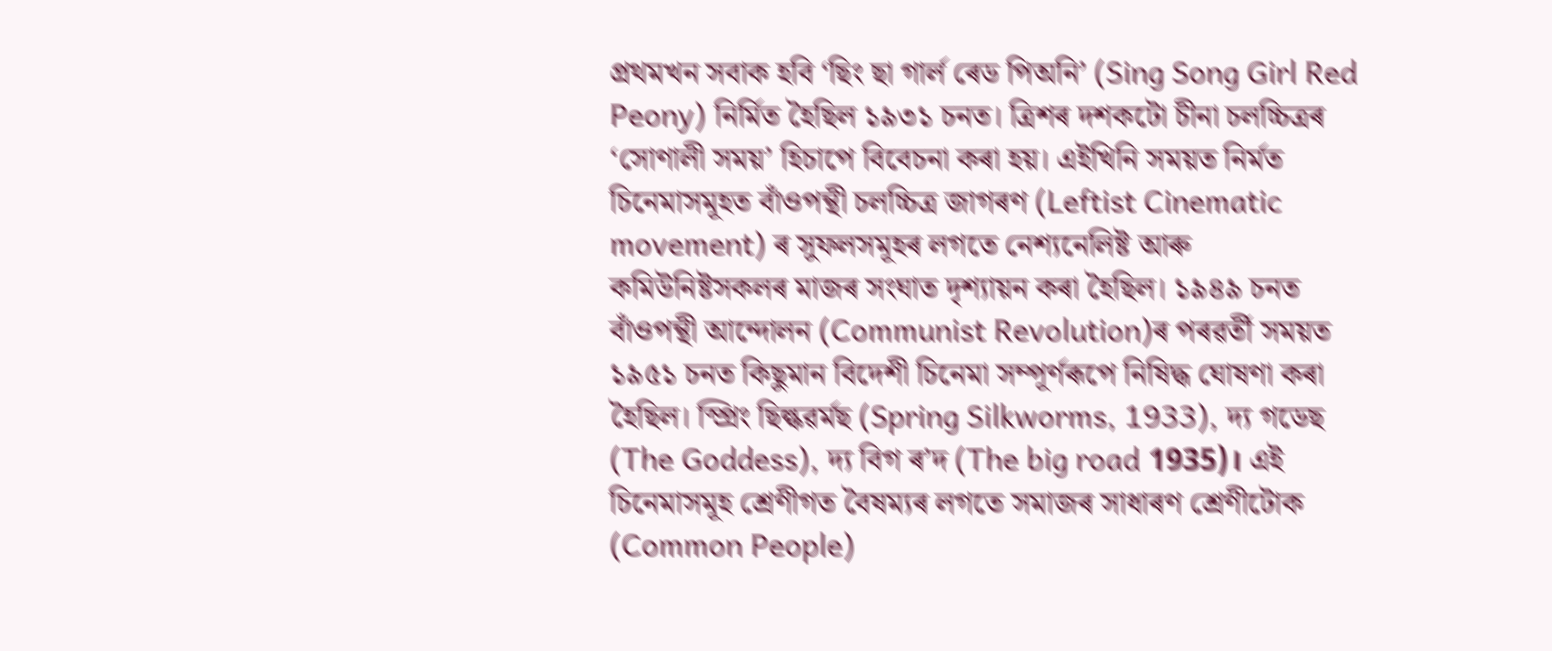প্রথমখন সবাক হবি ‘ছিং ছা গাৰ্ল ৰেড পিঅনি’ (Sing Song Girl Red Peony) নির্মিত হৈছিল ১৯৩১ চনত। ত্রিশৰ দশকটো চীনা চলচ্চিত্রৰ ‘সোণালী সময়’ হিচাপে বিবেচনা কৰা হয়। এইখিনি সময়ত নিৰ্মত চিনেমাসমূহত বাঁওপন্থী চলচ্চিত্র জাগৰণ (Leftist Cinematic movement) ৰ সুফলসমূহৰ লগতে নেশ্যনেলিষ্ট আৰু কমিউনিষ্টসকলৰ মাজৰ সংঘাত দৃশ্যায়ন কৰা হৈছিল। ১৯৪৯ চনত বাঁওপন্থী আন্দোলন (Communist Revolution)ৰ পৰৱর্তী সময়ত ১৯৫১ চনত কিছুমান বিদেশী চিনেমা সম্পূর্ণৰূপে নিষিদ্ধ ঘোষণা কৰা হৈছিল। স্প্রিং ছিল্কৱৰ্মছ (Spring Silkworms, 1933), দ্য গডেছ (The Goddess), দ্য বিগ ৰʼদ (The big road 1935)। এই চিনেমাসমূহ শ্রেণীগত বৈষম্যৰ লগতে সমাজৰ সাধাৰণ শ্রেণীটোক (Common People)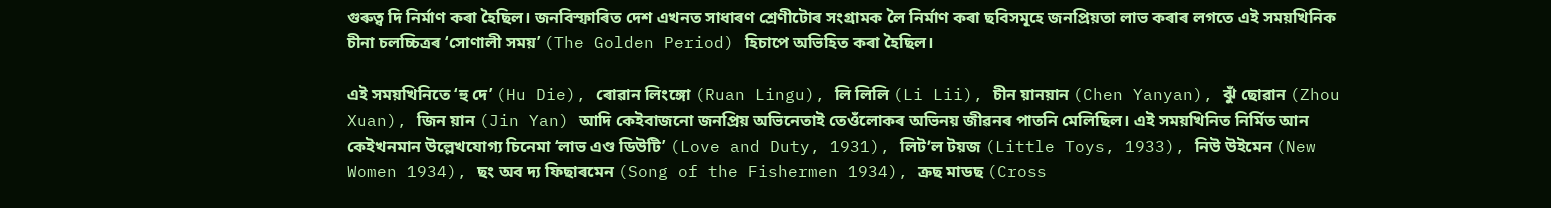গুৰুত্ব দি নির্মাণ কৰা হৈছিল। জনবিস্ফাৰিত দেশ এখনত সাধাৰণ শ্রেণীটোৰ সংগ্রামক লৈ নির্মাণ কৰা ছবিসমূহে জনপ্রিয়তা লাভ কৰাৰ লগতে এই সময়খিনিক চীনা চলচ্চিত্রৰ ‘সোণালী সময়’ (The Golden Period) হিচাপে অভিহিত কৰা হৈছিল।

এই সময়খিনিতে ‘হু দে’ (Hu Die), ৰোৱান লিংঙ্গো (Ruan Lingu), লি লিলি (Li Lii), চীন য়ানয়ান (Chen Yanyan), ঝুঁ ছোৱান (Zhou Xuan), জিন য়ান (Jin Yan) আদি কেইবাজনো জনপ্রিয় অভিনেতাই তেওঁলোকৰ অভিনয় জীৱনৰ পাতনি মেলিছিল। এই সময়খিনিত নির্মিত আন কেইখনমান উল্লেখযোগ্য চিনেমা ‘লাভ এণ্ড ডিউটি’ (Love and Duty, 1931), লিটʼল টয়জ (Little Toys, 1933), নিউ উইমেন (New Women 1934), ছং অব দ্য ফিছাৰমেন (Song of the Fishermen 1934), ক্রছ মাডছ (Cross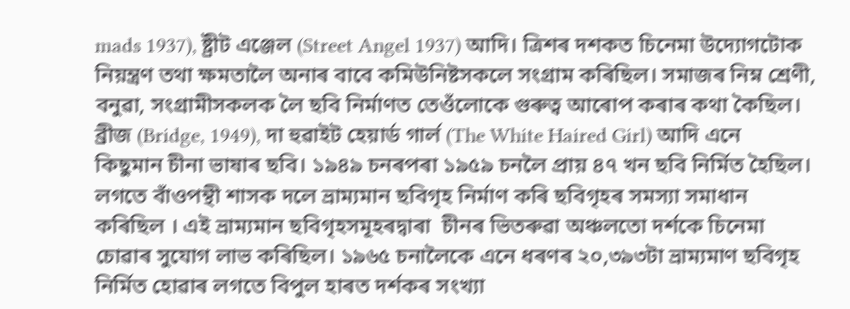mads 1937), ষ্ট্ৰীট এঞ্জেল (Street Angel 1937) আদি। ত্ৰিশৰ দশকত চিনেমা উদ্যোগটোক নিয়ন্ত্রণ তথা ক্ষমতালৈ অনাৰ বাবে কমিউনিষ্টসকলে সংগ্রাম কৰিছিল। সমাজৰ নিম্ন শ্রেণী, বনুৱা, সংগ্রামীসকলক লৈ ছবি নির্মাণত তেওঁলোকে গুৰুত্ব আৰোপ কৰাৰ কথা কৈছিল। ব্রীজ (Bridge, 1949), দা হুৱাইট হেয়ার্ড গাৰ্ল (The White Haired Girl) আদি এনে কিছুমান চীনা ভাষাৰ ছবি। ১৯৪৯ চনৰপৰা ১৯৫৯ চনলৈ প্ৰায় ৪৭ খন ছবি নির্মিত হৈছিল। লগতে বাঁওপন্থী শাসক দলে ভ্রাম্যমান ছবিগৃহ নির্মাণ কৰি ছবিগৃহৰ সমস্যা সমাধান কৰিছিল । এই ভ্রাম্যমান ছবিগৃহসমূহৰদ্বাৰা  চীনৰ ভিতৰুৱা অঞ্চলতো দর্শকে চিনেমা চোৱাৰ সুযোগ লাভ কৰিছিল। ১৯৬৫ চনালৈকে এনে ধৰণৰ ২০,৩৯৩টা ভ্রাম্যমাণ ছবিগৃহ নির্মিত হোৱাৰ লগতে বিপুল হাৰত দর্শকৰ সংখ্যা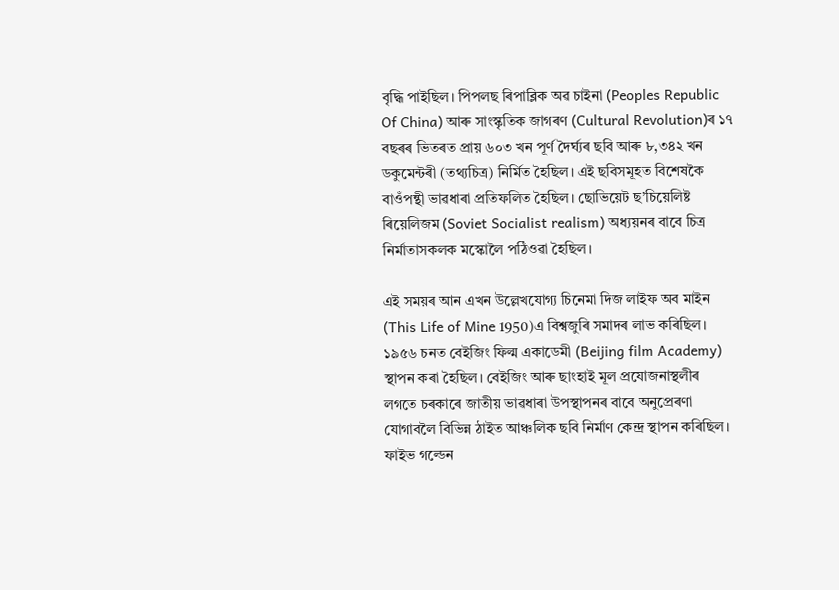বৃদ্ধি পাইছিল। পিপলছ ৰিপাব্লিক অৱ চাইনা (Peoples Republic Of China) আৰু সাংস্কৃতিক জাগৰণ (Cultural Revolution)ৰ ১৭ বছৰৰ ভিতৰত প্রায় ৬০৩ খন পূর্ণ দৈর্ঘ্যৰ ছবি আৰু ৮,৩৪২ খন ডকুমেন্টৰী (তথ্যচিত্র) নির্মিত হৈছিল। এই ছবিসমূহত বিশেষকৈ বাওঁপন্থী ভাৱধাৰা প্রতিফলিত হৈছিল। ছোভিয়েট ছ’চিয়েলিষ্ট ৰিয়েলিজম (Soviet Socialist realism) অধ্যয়নৰ বাবে চিত্র নির্মাতাসকলক মস্কোলৈ পঠিওৱা হৈছিল।

এই সময়ৰ আন এখন উল্লেখযোগ্য চিনেমা দিজ লাইফ অব মাইন (This Life of Mine 1950)এ বিশ্বজুৰি সমাদৰ লাভ কৰিছিল। ১৯৫৬ চনত বেইজিং ফিল্ম একাডেমী (Beijing film Academy) স্থাপন কৰা হৈছিল। বেইজিং আৰু ছাংহাই মূল প্রযোজনাস্থলীৰ লগতে চৰকাৰে জাতীয় ভাৱধাৰা উপস্থাপনৰ বাবে অনুপ্রেৰণা যোগাবলৈ বিভিন্ন ঠাইত আঞ্চলিক ছবি নির্মাণ কেন্দ্র স্থাপন কৰিছিল। ফাইভ গল্ডেন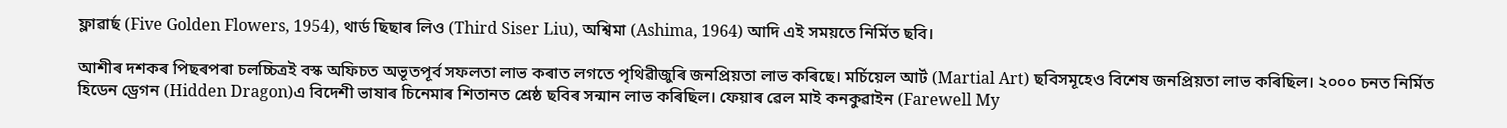ফ্লাৱাৰ্ছ (Five Golden Flowers, 1954), থাৰ্ড ছিছাৰ লিও (Third Siser Liu), অশ্বিমা (Ashima, 1964) আদি এই সময়তে নির্মিত ছবি।

আশীৰ দশকৰ পিছৰপৰা চলচ্চিত্ৰই বস্ক অফিচত অভূতপূৰ্ব সফলতা লাভ কৰাত লগতে পৃথিৱীজুৰি জনপ্রিয়তা লাভ কৰিছে। মর্চিয়েল আর্ট (Martial Art) ছবিসমূহেও বিশেষ জনপ্রিয়তা লাভ কৰিছিল। ২০০০ চনত নির্মিত হিডেন ড্রেগন (Hidden Dragon)এ বিদেশী ভাষাৰ চিনেমাৰ শিতানত শ্ৰেষ্ঠ ছবিৰ সন্মান লাভ কৰিছিল। ফেয়াৰ ৱেল মাই কনকুৱাইন (Farewell My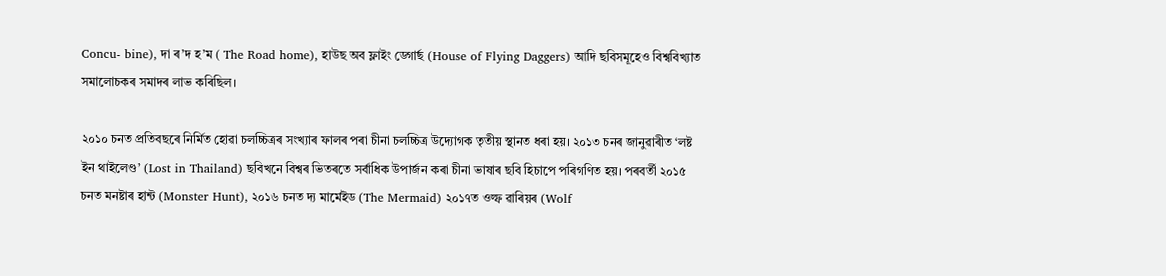Concu- bine), দা ৰ’দ হ’ম ( The Road home), হাউছ অব ফ্লাইং ডেগাৰ্ছ (House of Flying Daggers) আদি ছবিসমূহেও বিশ্ববিখ্যাত সমালোচকৰ সমাদৰ লাভ কৰিছিল।

২০১০ চনত প্ৰতিবছৰে নিৰ্মিত হোৱা চলচ্চিত্ৰৰ সংখ্যাৰ ফালৰ পৰা চীনা চলচ্চিত্র উদ্যোগক তৃতীয় স্থানত ধৰা হয়। ২০১৩ চনৰ জানুৱাৰীত ‘লষ্ট ইন থাইলেণ্ড’ (Lost in Thailand) ছবিখনে বিশ্বৰ ভিতৰতে সর্বাধিক উপার্জন কৰা চীনা ভাষাৰ ছবি হিচাপে পৰিগণিত হয়। পৰবর্তী ২০১৫ চনত মনষ্টাৰ হান্ট (Monster Hunt), ২০১৬ চনত দ্য মাৰ্মেইড (The Mermaid) ২০১৭ত ওল্ফ ৱাৰিয়ৰ (Wolf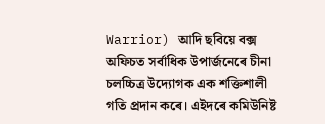Warrior) আদি ছবিয়ে বক্স অফিচত সর্বাধিক উপার্জনেৰে চীনা চলচ্চিত্র উদ্যোগক এক শক্তিশালী গতি প্রদান কৰে। এইদৰে কমিউনিষ্ট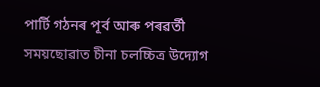পার্টি গঠনৰ পূর্ব আৰু পৰৱর্তী সময়ছোৱাত চীনা চলচ্চিত্র উদ্যোগ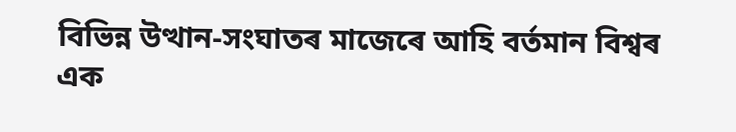বিভিন্ন উত্থান-সংঘাতৰ মাজেৰে আহি বর্তমান বিশ্বৰ এক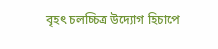বৃহৎ চলচ্চিত্র উদ্যোগ হিচাপে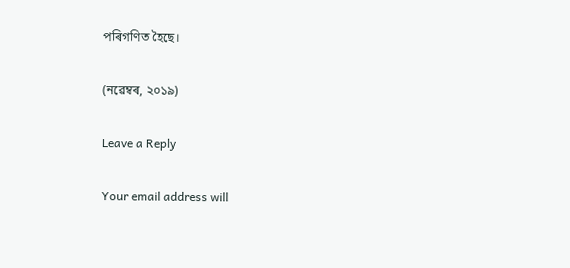পৰিগণিত হৈছে।

(নৱেম্বৰ, ২০১৯)

Leave a Reply

Your email address will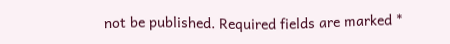not be published. Required fields are marked *